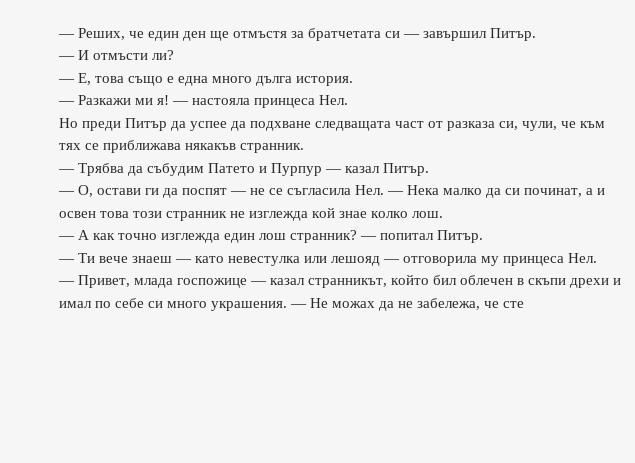— Реших, че един ден ще отмъстя за братчетата си — завършил Питър.
— И отмъсти ли?
— Е, това също е една много дълга история.
— Разкажи ми я! — настояла принцеса Нел.
Но преди Питър да успее да подхване следващата част от разказа си, чули, че към тях се приближава някакъв странник.
— Трябва да събудим Патето и Пурпур — казал Питър.
— О, остави ги да поспят — не се съгласила Нел. — Нека малко да си починат, а и освен това този странник не изглежда кой знае колко лош.
— А как точно изглежда един лош странник? — попитал Питър.
— Ти вече знаеш — като невестулка или лешояд — отговорила му принцеса Нел.
— Привет, млада госпожице — казал странникът, който бил облечен в скъпи дрехи и имал по себе си много украшения. — Не можах да не забележа, че сте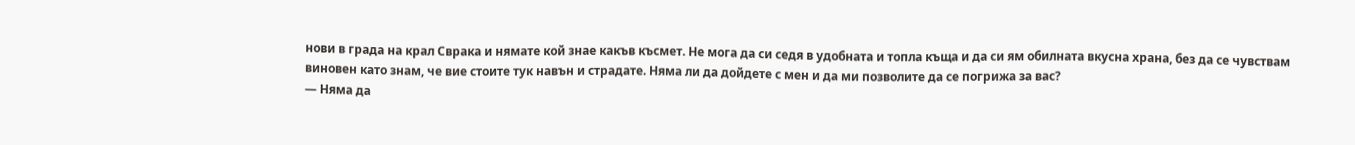нови в града на крал Сврака и нямате кой знае какъв късмет. Не мога да си седя в удобната и топла къща и да си ям обилната вкусна храна, без да се чувствам виновен като знам, че вие стоите тук навън и страдате. Няма ли да дойдете с мен и да ми позволите да се погрижа за вас?
— Няма да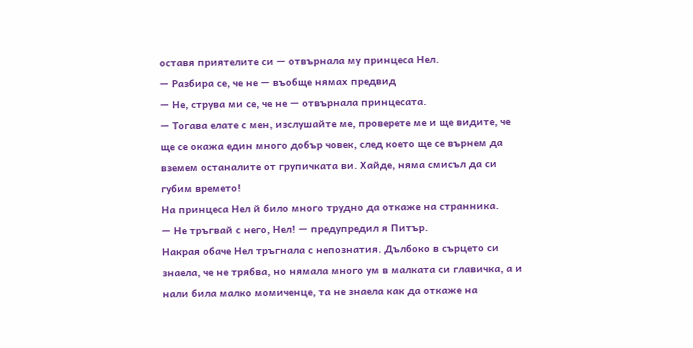оставя приятелите си — отвърнала му принцеса Нел.
— Разбира се, че не — въобще нямах предвид
— Не, струва ми се, че не — отвърнала принцесата.
— Тогава елате с мен, изслушайте ме, проверете ме и ще видите, че ще се окажа един много добър човек, след което ще се върнем да вземем останалите от групичката ви. Хайде, няма смисъл да си губим времето!
На принцеса Нел й било много трудно да откаже на странника.
— Не тръгвай с него, Нел! — предупредил я Питър.
Накрая обаче Нел тръгнала с непознатия. Дълбоко в сърцето си знаела, че не трябва, но нямала много ум в малката си главичка, а и нали била малко момиченце, та не знаела как да откаже на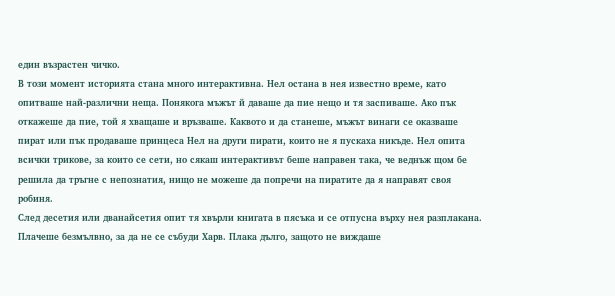един възрастен чичко.
В този момент историята стана много интерактивна. Нел остана в нея известно време, като опитваше най-различни неща. Понякога мъжът й даваше да пие нещо и тя заспиваше. Ако пък откажеше да пие, той я хващаше и връзваше. Каквото и да станеше, мъжът винаги се оказваше пират или пък продаваше принцеса Нел на други пирати, които не я пускаха никъде. Нел опита всички трикове, за които се сети, но сякаш интерактивът беше направен така, че веднъж щом бе решила да тръгне с непознатия, нищо не можеше да попречи на пиратите да я направят своя робиня.
След десетия или дванайсетия опит тя хвърли книгата в пясъка и се отпусна върху нея разплакана. Плачеше безмълвно, за да не се събуди Харв. Плака дълго, защото не виждаше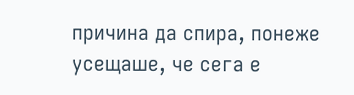причина да спира, понеже усещаше, че сега е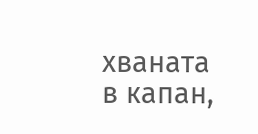хваната в капан,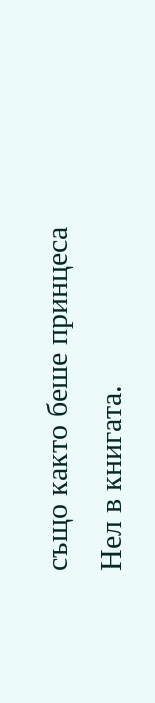също както беше принцеса Нел в книгата.